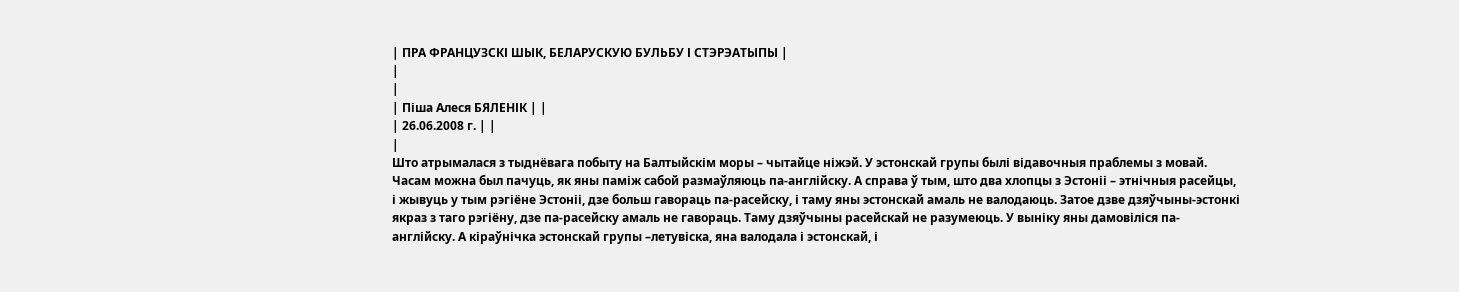| ПРА ФРАНЦУЗСКІ ШЫК, БЕЛАРУСКУЮ БУЛЬБУ І СТЭРЭАТЫПЫ |
|
|
| Піша Алеся БЯЛЕНІК | |
| 26.06.2008 г. | |
|
Што атрымалася з тыднёвага побыту на Балтыйскім моры – чытайце ніжэй. У эстонскай групы былі відавочныя праблемы з мовай. Часам можна был пачуць, як яны паміж сабой размаўляюць па-англійску. А справа ў тым, што два хлопцы з Эстоніі – этнічныя расейцы, і жывуць у тым рэгіёне Эстоніі, дзе больш гавораць па-расейску, і таму яны эстонскай амаль не валодаюць. Затое дзве дзяўчыны-эстонкі якраз з таго рэгіёну, дзе па-расейску амаль не гавораць. Таму дзяўчыны расейскай не разумеюць. У выніку яны дамовіліся па-англійску. А кіраўнічка эстонскай групы –летувіска, яна валодала і эстонскай, і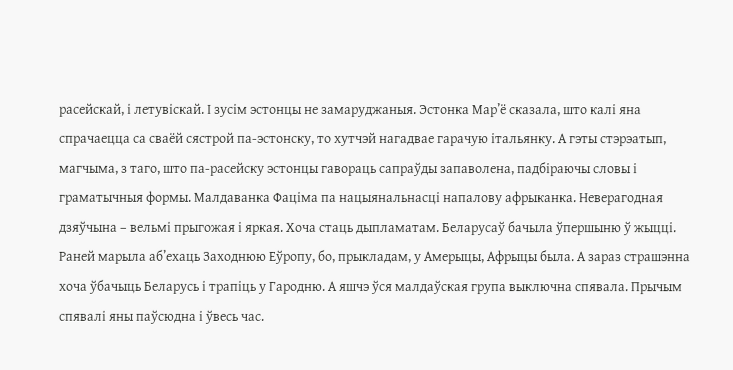расейскай, і летувіскай. І зусім эстонцы не замаруджаныя. Эстонка Мар’ё сказала, што калі яна спрачаецца са сваёй сястрой па-эстонску, то хутчэй нагадвае гарачую італьянку. А гэты стэрэатып, магчыма, з таго, што па-расейску эстонцы гавораць сапраўды запаволена, падбіраючы словы і граматычныя формы. Малдаванка Фаціма па нацыянальнасці напалову афрыканка. Неверагодная дзяўчына – вельмі прыгожая і яркая. Хоча стаць дыпламатам. Беларусаў бачыла ўпершыню ў жыцці. Раней марыла аб’ехаць Заходнюю Еўропу, бо, прыкладам, у Амерыцы, Афрыцы была. А зараз страшэнна хоча ўбачыць Беларусь і трапіць у Гародню. А яшчэ ўся малдаўская група выключна спявала. Прычым спявалі яны паўсюдна і ўвесь час.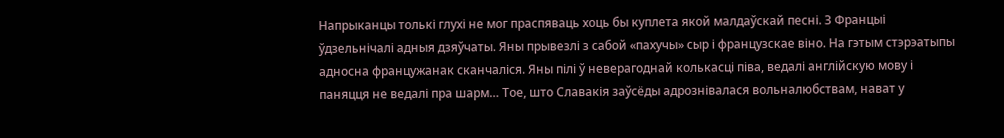Напрыканцы толькі глухі не мог праспяваць хоць бы куплета якой малдаўскай песні. З Францыі ўдзельнічалі адныя дзяўчаты. Яны прывезлі з сабой «пахучы» сыр і французскае віно. На гэтым стэрэатыпы адносна францужанак сканчаліся. Яны пілі ў неверагоднай колькасці піва, ведалі англійскую мову і паняцця не ведалі пра шарм… Тое, што Славакія заўсёды адрознівалася вольналюбствам, нават у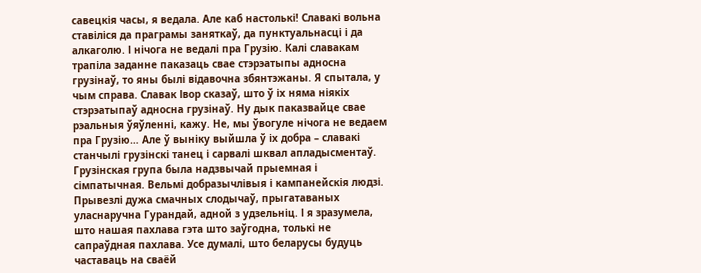савецкія часы, я ведала. Але каб настолькі! Славакі вольна ставіліся да праграмы заняткаў, да пунктуальнасці і да алкаголю. І нічога не ведалі пра Грузію. Калі славакам трапіла заданне паказаць свае стэрэатыпы адносна грузінаў, то яны былі відавочна збянтэжаны. Я спытала, у чым справа. Славак Івор сказаў, што ў іх няма ніякіх стэрэатыпаў адносна грузінаў. Ну дык паказвайце свае рэальныя ўяўленні, кажу. Не, мы ўвогуле нічога не ведаем пра Грузію… Але ў выніку выйшла ў іх добра – славакі станчылі грузінскі танец і сарвалі шквал апладысментаў. Грузінская група была надзвычай прыемная і сімпатычная. Вельмі добразычлівыя і кампанейскія людзі. Прывезлі дужа смачных слодычаў, прыгатаваных уласнаручна Гурандай, адной з удзельніц. І я зразумела, што нашая пахлава гэта што заўгодна, толькі не сапраўдная пахлава. Усе думалі, што беларусы будуць частаваць на сваёй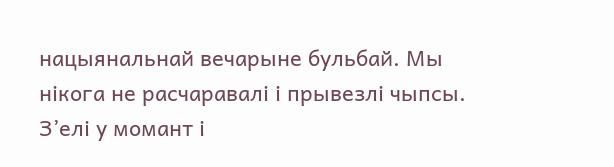нацыянальнай вечарыне бульбай. Мы нікога не расчаравалі і прывезлі чыпсы. З’елі у момант і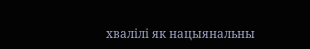хвалілі як нацыянальны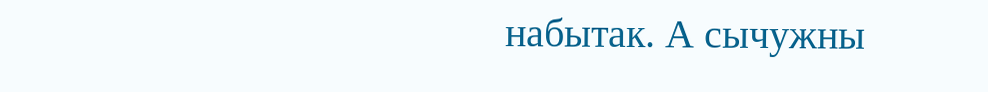набытак. А сычужны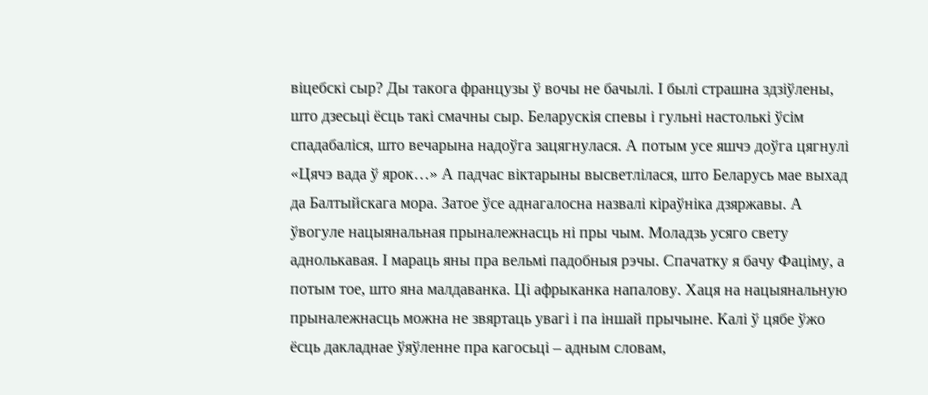віцебскі сыр? Ды такога французы ў вочы не бачылі. І былі страшна здзіўлены, што дзесьці ёсць такі смачны сыр. Беларускія спевы і гульні настолькі ўсім спадабаліся, што вечарына надоўга зацягнулася. А потым усе яшчэ доўга цягнулі «Цячэ вада ў ярок…» А падчас віктарыны высветлілася, што Беларусь мае выхад да Балтыйскага мора. Затое ўсе аднагалосна назвалі кіраўніка дзяржавы. А ўвогуле нацыянальная прыналежнасць ні пры чым. Моладзь усяго свету аднолькавая. І мараць яны пра вельмі падобныя рэчы. Спачатку я бачу Фаціму, а потым тое, што яна малдаванка. Ці афрыканка напалову. Хаця на нацыянальную прыналежнасць можна не звяртаць увагі і па іншай прычыне. Калі ў цябе ўжо ёсць дакладнае ўяўленне пра кагосьці – адным словам,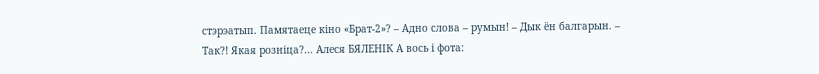стэрэатып. Памятаеце кіно «Брат-2»? – Адно слова – румын! – Дык ён балгарын. – Так?! Якая розніца?... Алеся БЯЛЕНІК А вось і фота: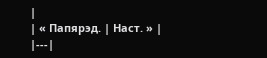|
| « Папярэд. | Наст. » |
|---|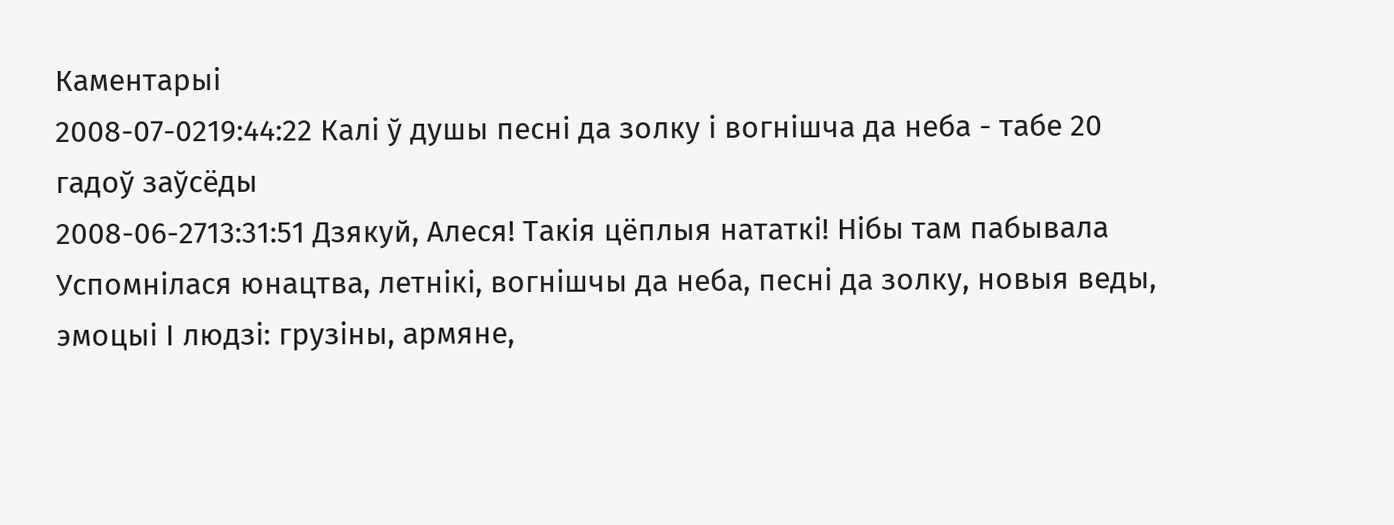Каментарыi
2008-07-0219:44:22 Калі ў душы песні да золку і вогнішча да неба - табе 20 гадоў заўсёды
2008-06-2713:31:51 Дзякуй, Алеся! Такія цёплыя нататкі! Нібы там пабывала Успомнілася юнацтва, летнікі, вогнішчы да неба, песні да золку, новыя веды, эмоцыі І людзі: грузіны, армяне,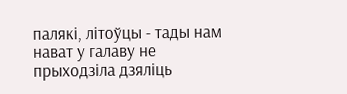палякі, літоўцы - тады нам нават у галаву не прыходзіла дзяліць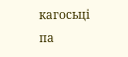кагосьці па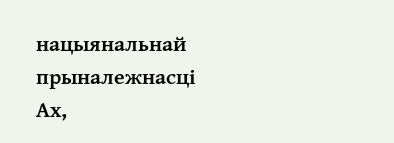нацыянальнай прыналежнасці Ах,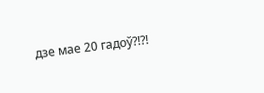дзе мае 20 гадоў?!?!